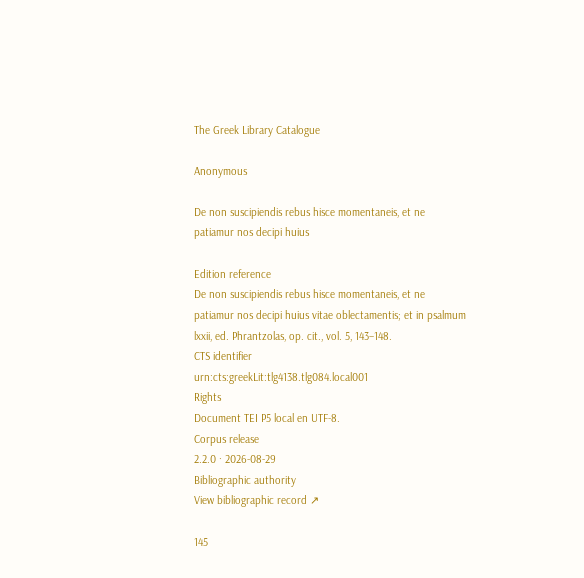The Greek Library Catalogue

Anonymous

De non suscipiendis rebus hisce momentaneis, et ne patiamur nos decipi huius

Edition reference
De non suscipiendis rebus hisce momentaneis, et ne patiamur nos decipi huius vitae oblectamentis; et in psalmum lxxii, ed. Phrantzolas, op. cit., vol. 5, 143–148.
CTS identifier
urn:cts:greekLit:tlg4138.tlg084.local001
Rights
Document TEI P5 local en UTF-8.
Corpus release
2.2.0 · 2026-08-29
Bibliographic authority
View bibliographic record ↗

145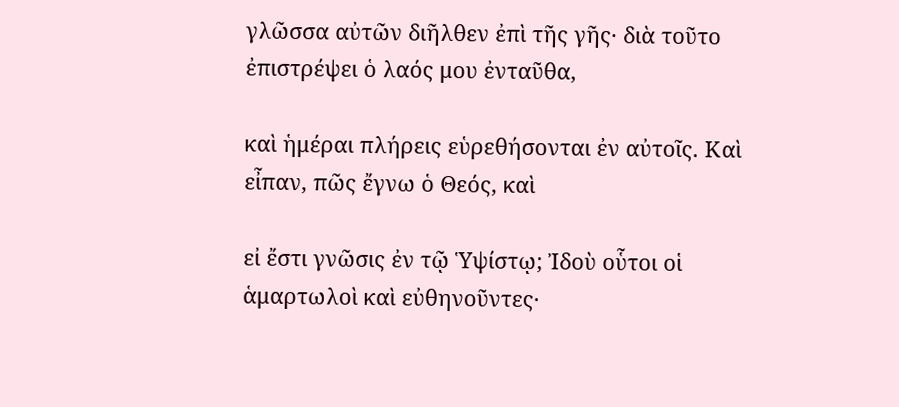γλῶσσα αὐτῶν διῆλθεν ἐπὶ τῆς γῆς· διὰ τοῦτο ἐπιστρέψει ὁ λαός μου ἐνταῦθα,

καὶ ἡμέραι πλήρεις εὑρεθήσονται ἐν αὐτοῖς. Καὶ εἶπαν, πῶς ἔγνω ὁ Θεός, καὶ

εἰ ἔστι γνῶσις ἐν τῷ Ὑψίστῳ; Ἰδοὺ οὗτοι οἱ ἁμαρτωλοὶ καὶ εὐθηνοῦντες·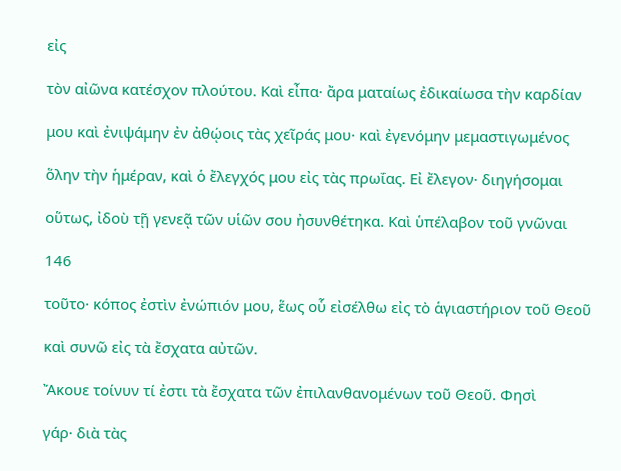εἰς

τὸν αἰῶνα κατέσχον πλούτου. Καὶ εἶπα· ἄρα ματαίως ἐδικαίωσα τὴν καρδίαν

μου καὶ ἐνιψάμην ἐν ἀθῴοις τὰς χεῖράς μου· καὶ ἐγενόμην μεμαστιγωμένος

ὅλην τὴν ἡμέραν, καὶ ὁ ἔλεγχός μου εἰς τὰς πρωΐας. Εἰ ἔλεγον· διηγήσομαι

οὕτως, ἰδοὺ τῇ γενεᾷ τῶν υἱῶν σου ἠσυνθέτηκα. Καὶ ὑπέλαβον τοῦ γνῶναι

146

τοῦτο· κόπος ἐστὶν ἐνώπιόν μου, ἕως οὗ εἰσέλθω εἰς τὸ ἁγιαστήριον τοῦ Θεοῦ

καὶ συνῶ εἰς τὰ ἔσχατα αὐτῶν.

Ἄκουε τοίνυν τί ἐστι τὰ ἔσχατα τῶν ἐπιλανθανομένων τοῦ Θεοῦ. Φησὶ

γάρ· διὰ τὰς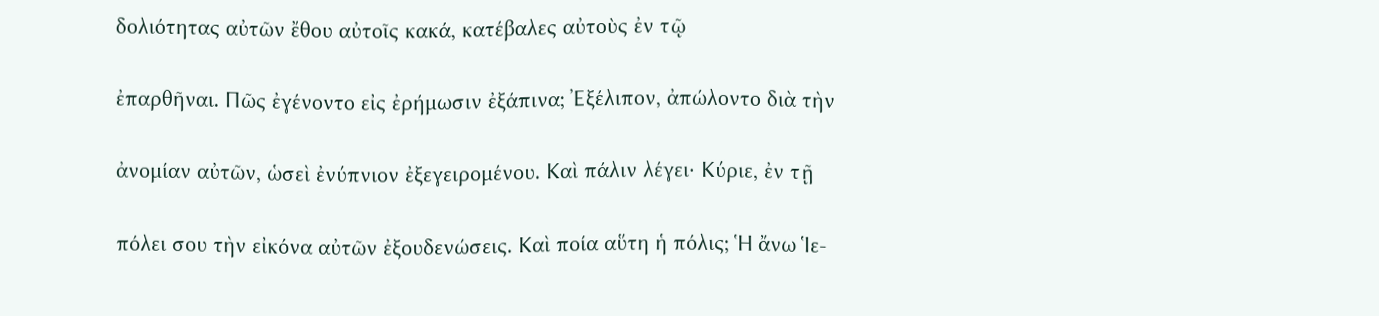δολιότητας αὐτῶν ἔθου αὐτοῖς κακά, κατέβαλες αὐτοὺς ἐν τῷ

ἐπαρθῆναι. Πῶς ἐγένοντο εἰς ἐρήμωσιν ἐξάπινα; Ἐξέλιπον, ἀπώλοντο διὰ τὴν

ἀνομίαν αὐτῶν, ὡσεὶ ἐνύπνιον ἐξεγειρομένου. Καὶ πάλιν λέγει· Κύριε, ἐν τῇ

πόλει σου τὴν εἰκόνα αὐτῶν ἐξουδενώσεις. Καὶ ποία αὕτη ἡ πόλις; Ἡ ἄνω Ἱε-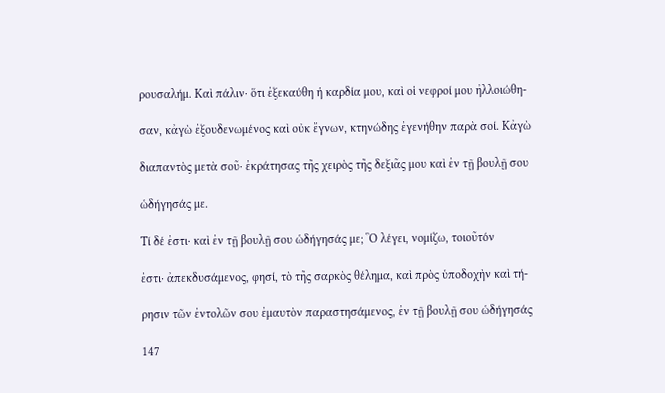ρουσαλήμ. Καὶ πάλιν· ὅτι ἐξεκαύθη ἡ καρδία μου, καὶ οἱ νεφροί μου ἠλλοιώθη-

σαν, κἀγὼ ἐξουδενωμένος καὶ οὐκ ἔγνων, κτηνώδης ἐγενήθην παρὰ σοί. Κἀγὼ

διαπαντὸς μετὰ σοῦ· ἐκράτησας τῆς χειρὸς τῆς δεξιᾶς μου καὶ ἐν τῇ βουλῇ σου

ὡδήγησάς με.

Τί δέ ἐστι· καὶ ἐν τῇ βουλῇ σου ὡδήγησάς με; Ὃ λέγει, νομίζω, τοιοῦτόν

ἐστι· ἀπεκδυσάμενος, φησί, τὸ τῆς σαρκὸς θέλημα, καὶ πρὸς ὑποδοχὴν καὶ τή-

ρησιν τῶν ἐντολῶν σου ἐμαυτὸν παραστησάμενος, ἐν τῇ βουλῇ σου ὡδήγησάς

147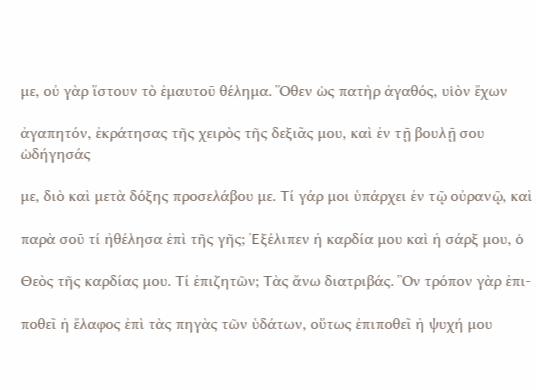με, οὐ γὰρ ἵστουν τὸ ἐμαυτοῦ θέλημα. Ὅθεν ὡς πατὴρ ἀγαθός, υἱὸν ἔχων

ἀγαπητόν, ἐκράτησας τῆς χειρὸς τῆς δεξιᾶς μου, καὶ ἐν τῇ βουλῇ σου ὡδήγησάς

με, διὸ καὶ μετὰ δόξης προσελάβου με. Τί γάρ μοι ὑπάρχει ἐν τῷ οὐρανῷ, καὶ

παρὰ σοῦ τί ἠθέλησα ἐπὶ τῆς γῆς; Ἐξέλιπεν ἡ καρδία μου καὶ ἡ σάρξ μου, ὁ

Θεὸς τῆς καρδίας μου. Τί ἐπιζητῶν; Τὰς ἄνω διατριβάς. Ὃν τρόπον γὰρ ἐπι-

ποθεῖ ἡ ἔλαφος ἐπὶ τὰς πηγὰς τῶν ὑδάτων, οὕτως ἐπιποθεῖ ἡ ψυχή μου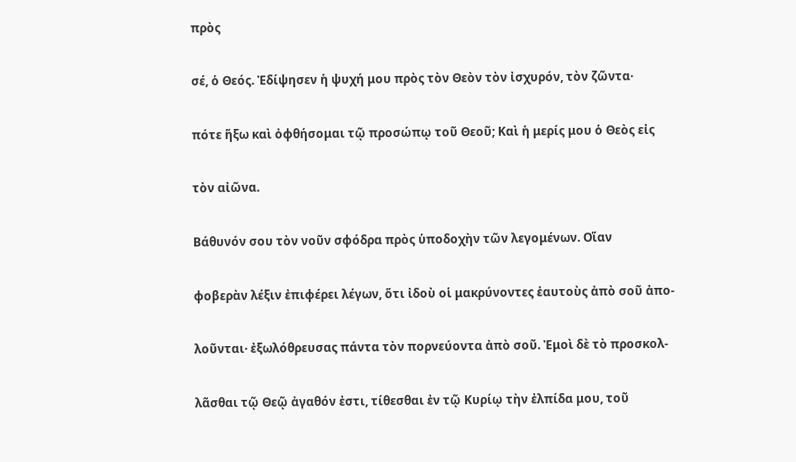πρὸς

σέ, ὁ Θεός. Ἐδίψησεν ἡ ψυχή μου πρὸς τὸν Θεὸν τὸν ἰσχυρόν, τὸν ζῶντα·

πότε ἥξω καὶ ὀφθήσομαι τῷ προσώπῳ τοῦ Θεοῦ; Καὶ ἡ μερίς μου ὁ Θεὸς εἰς

τὸν αἰῶνα.

Βάθυνόν σου τὸν νοῦν σφόδρα πρὸς ὑποδοχὴν τῶν λεγομένων. Οἵαν

φοβερὰν λέξιν ἐπιφέρει λέγων, ὅτι ἰδοὺ οἱ μακρύνοντες ἑαυτοὺς ἀπὸ σοῦ ἀπο-

λοῦνται· ἐξωλόθρευσας πάντα τὸν πορνεύοντα ἀπὸ σοῦ. Ἐμοὶ δὲ τὸ προσκολ-

λᾶσθαι τῷ Θεῷ ἀγαθόν ἐστι, τίθεσθαι ἐν τῷ Κυρίῳ τὴν ἐλπίδα μου, τοῦ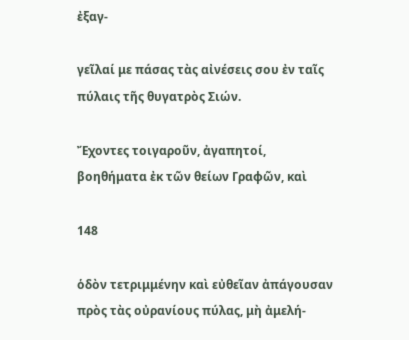ἐξαγ-

γεῖλαί με πάσας τὰς αἰνέσεις σου ἐν ταῖς πύλαις τῆς θυγατρὸς Σιών.

Ἔχοντες τοιγαροῦν, ἀγαπητοί, βοηθήματα ἐκ τῶν θείων Γραφῶν, καὶ

148

ὁδὸν τετριμμένην καὶ εὐθεῖαν ἀπάγουσαν πρὸς τὰς οὐρανίους πύλας, μὴ ἀμελή-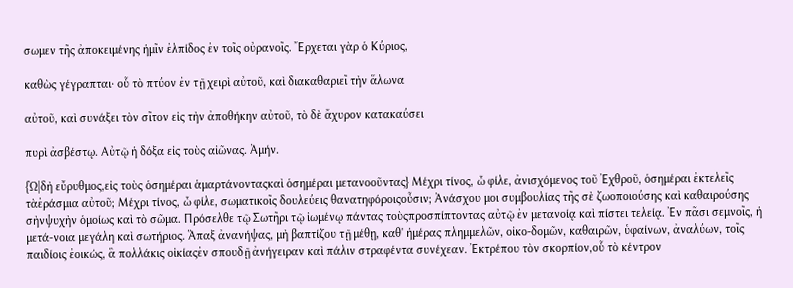σωμεν τῆς ἀποκειμένης ἡμῖν ἐλπίδος ἐν τοῖς οὐρανοῖς. Ἔρχεται γὰρ ὁ Κύριος,

καθὼς γέγραπται· οὗ τὸ πτύον ἐν τῇ χειρὶ αὐτοῦ, καὶ διακαθαριεῖ τὴν ἅλωνα

αὐτοῦ, καὶ συνάξει τὸν σῖτον εἰς τὴν ἀποθήκην αὐτοῦ, τὸ δὲ ἄχυρον κατακαύσει

πυρὶ ἀσβέστῳ. Αὐτῷ ἡ δόξα εἰς τοὺς αἰῶνας. Ἀμήν.

{Ὠ|δὴ εὔρυθμος,εἰς τοὺς ὁσημέραι ἁμαρτάνονταςκαὶ ὁσημέραι μετανοοῦντας} Μέχρι τίνος, ὦ φίλε, ἀνισχόμενος τοῦ Ἐχθροῦ, ὁσημέραι ἐκτελεῖς τὰἐράσμια αὐτοῦ; Μέχρι τίνος, ὦ φίλε, σωματικοῖς δουλεύεις θανατηφόροιςοὖσιν; Ἀνάσχου μοι συμβουλίας τῆς σὲ ζωοποιούσης καὶ καθαιρούσης σὴνψυχὴν ὁμοίως καὶ τὸ σῶμα. Πρόσελθε τῷ Σωτῆρι τῷ ἰωμένῳ πάντας τοὺςπροσπίπτοντας αὐτῷ ἐν μετανοίᾳ καὶ πίστει τελείᾳ. Ἐν πᾶσι σεμνοῖς, ἡ μετά-νοια μεγάλη καὶ σωτήριος. Ἅπαξ ἀνανήψας, μὴ βαπτίζου τῇ μέθῃ, καθ' ἡμέρας πλημμελῶν, οἰκο-δομῶν, καθαιρῶν, ὑφαίνων, ἀναλύων, τοῖς παιδίοις ἐοικώς, ἃ πολλάκις οἰκίαςἐν σπουδῇ ἀνήγειραν καὶ πάλιν στραφέντα συνέχεαν. Ἐκτρέπου τὸν σκορπίον,οὗ τὸ κέντρον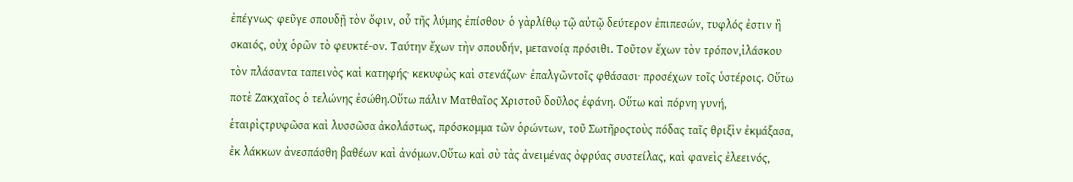ἐπέγνως· φεῦγε σπουδῇ τὸν ὄφιν, οὗ τῆς λύμης ἐπίσθου· ὁ γὰρλίθῳ τῷ αὐτῷ δεύτερον ἐπιπεσών, τυφλός ἐστιν ἢ σκαιός, οὐχ ὁρῶν τὸ φευκτέ-ον. Ταύτην ἔχων τὴν σπουδήν, μετανοίᾳ πρόσιθι. Τοῦτον ἔχων τὸν τρόπον,ἱλάσκου τὸν πλάσαντα ταπεινὸς καὶ κατηφής· κεκυφὼς καὶ στενάζων· ἐπαλγῶντοῖς φθάσασι· προσέχων τοῖς ὑστέροις. Οὕτω ποτὲ Ζακχαῖος ὁ τελώνης ἐσώθη.Οὕτω πάλιν Ματθαῖος Χριστοῦ δοῦλος ἐφάνη. Οὕτω καὶ πόρνη γυνή, ἑταιρὶςτρυφῶσα καὶ λυσσῶσα ἀκολάστως, πρόσκομμα τῶν ὁρώντων, τοῦ Σωτῆροςτοὺς πόδας ταῖς θριξὶν ἐκμάξασα, ἐκ λάκκων ἀνεσπάσθη βαθέων καὶ ἀνόμων.Οὕτω καὶ σὺ τὰς ἀνειμένας ὀφρύας συστείλας, καὶ φανεὶς ἐλεεινός,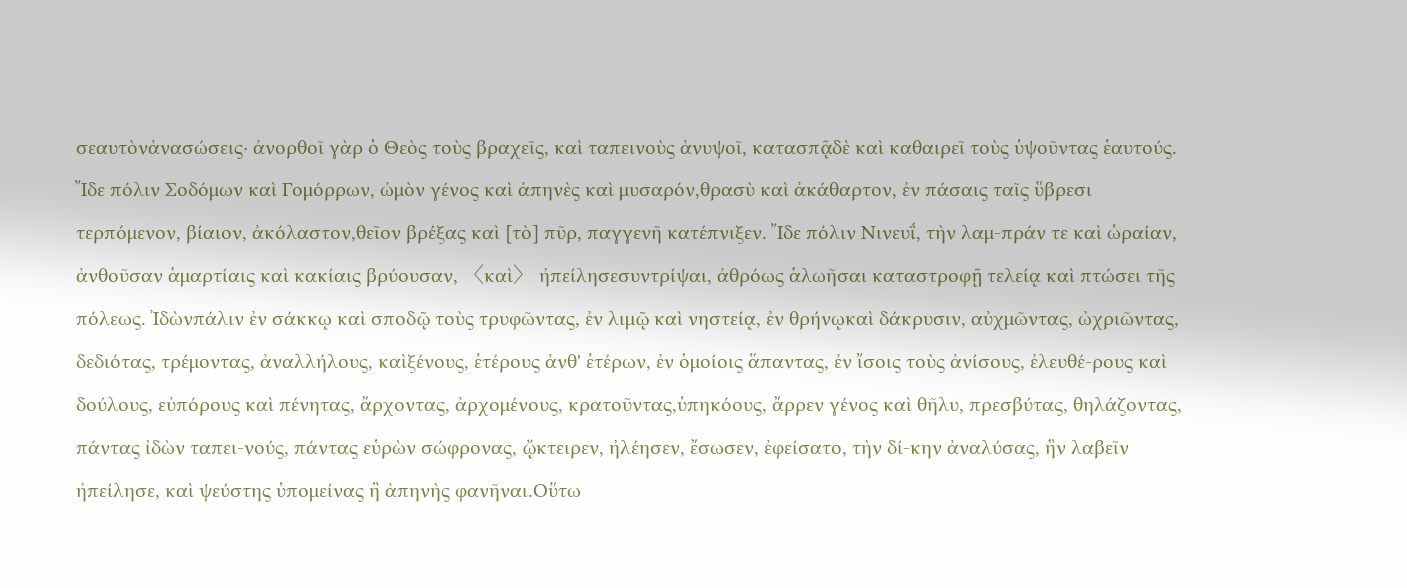σεαυτὸνἀνασώσεις· ἀνορθοῖ γὰρ ὁ Θεὸς τοὺς βραχεῖς, καὶ ταπεινοὺς ἀνυψοῖ, κατασπᾷδὲ καὶ καθαιρεῖ τοὺς ὑψοῦντας ἑαυτούς. Ἴδε πόλιν Σοδόμων καὶ Γομόρρων, ὠμὸν γένος καὶ ἀπηνὲς καὶ μυσαρόν,θρασὺ καὶ ἀκάθαρτον, ἐν πάσαις ταῖς ὕβρεσι τερπόμενον, βίαιον, ἀκόλαστον,θεῖον βρέξας καὶ [τὸ] πῦρ, παγγενῆ κατέπνιξεν. Ἴδε πόλιν Νινευΐ, τὴν λαμ-πράν τε καὶ ὡραίαν, ἀνθοῦσαν ἁμαρτίαις καὶ κακίαις βρύουσαν, 〈καὶ〉 ἠπείλησεσυντρίψαι, ἀθρόως ἁλωῆσαι καταστροφῇ τελείᾳ καὶ πτώσει τῆς πόλεως. Ἰδὼνπάλιν ἐν σάκκῳ καὶ σποδῷ τοὺς τρυφῶντας, ἐν λιμῷ καὶ νηστείᾳ, ἐν θρήνῳκαὶ δάκρυσιν, αὐχμῶντας, ὠχριῶντας, δεδιότας, τρέμοντας, ἀναλλήλους, καὶξένους, ἑτέρους ἀνθ' ἑτέρων, ἐν ὁμοίοις ἅπαντας, ἐν ἴσοις τοὺς ἀνίσους, ἐλευθέ-ρους καὶ δούλους, εὐπόρους καὶ πένητας, ἄρχοντας, ἀρχομένους, κρατοῦντας,ὑπηκόους, ἄρρεν γένος καὶ θῆλυ, πρεσβύτας, θηλάζοντας, πάντας ἰδὼν ταπει-νούς, πάντας εὑρὼν σώφρονας, ᾤκτειρεν, ἠλέησεν, ἔσωσεν, ἐφείσατο, τὴν δί-κην ἀναλύσας, ἣν λαβεῖν ἠπείλησε, καὶ ψεύστης ὑπομείνας ἢ ἀπηνὴς φανῆναι.Οὕτω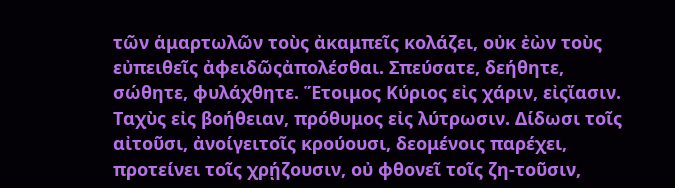τῶν ἁμαρτωλῶν τοὺς ἀκαμπεῖς κολάζει, οὐκ ἐὼν τοὺς εὐπειθεῖς ἀφειδῶςἀπολέσθαι. Σπεύσατε, δεήθητε, σώθητε, φυλάχθητε. Ἕτοιμος Κύριος εἰς χάριν, εἰςἴασιν. Ταχὺς εἰς βοήθειαν, πρόθυμος εἰς λύτρωσιν. Δίδωσι τοῖς αἰτοῦσι, ἀνοίγειτοῖς κρούουσι, δεομένοις παρέχει, προτείνει τοῖς χρῄζουσιν, οὐ φθονεῖ τοῖς ζη-τοῦσιν,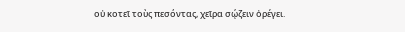οὐ κοτεῖ τοὺς πεσόντας, χεῖρα σῴζειν ὀρέγει.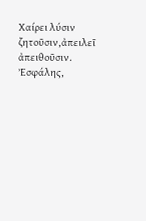Χαίρει λύσιν ζητοῦσιν,ἀπειλεῖ ἀπειθοῦσιν. Ἐσφάλης,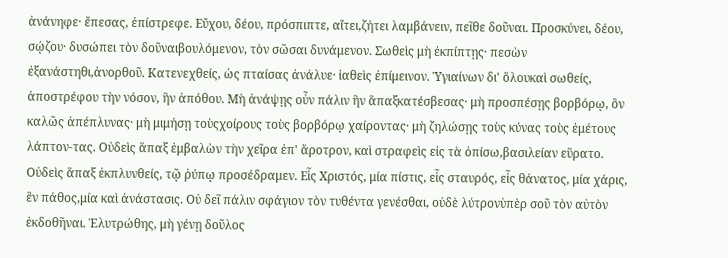ἀνάνηφε· ἔπεσας, ἐπίστρεφε. Εὔχου, δέου, πρόσπιπτε, αἴτει,ζήτει λαμβάνειν, πεῖθε δοῦναι. Προσκύνει, δέου, σῴζου· δυσώπει τὸν δοῦναιβουλόμενον, τὸν σῶσαι δυνάμενον. Σωθεὶς μὴ ἐκπίπτῃς· πεσὼν ἐξανάστηθι,ἀνορθοῦ. Κατενεχθείς, ὡς πταίσας ἀνάλυε· ἰαθεὶς ἐπίμεινον. Ὑγιαίνων δι' ὅλουκαὶ σωθείς, ἀποστρέφου τὴν νόσον, ἣν ἀπόθου. Μὴ ἀνάψῃς οὖν πάλιν ἣν ἅπαξκατέσβεσας· μὴ προσπέσῃς βορβόρῳ, ὃν καλῶς ἀπέπλυνας· μὴ μιμήσῃ τοὺςχοίρους τοὺς βορβόρῳ χαίροντας· μὴ ζηλώσῃς τοὺς κύνας τοὺς ἐμέτους λάπτον-τας. Οὐδεὶς ἅπαξ ἐμβαλὼν τὴν χεῖρα ἐπ' ἄροτρον, καὶ στραφεὶς εἰς τὰ ὀπίσω,βασιλείαν εὕρατο. Οὐδεὶς ἅπαξ ἐκπλυνθείς, τῷ ῥύπῳ προσέδραμεν. Εἷς Χριστός, μία πίστις, εἷς σταυρός, εἷς θάνατος, μία χάρις, ἓν πάθος,μία καὶ ἀνάστασις. Οὐ δεῖ πάλιν σφάγιον τὸν τυθέντα γενέσθαι, οὐδὲ λύτρονὑπὲρ σοῦ τὸν αὐτὸν ἐκδοθῆναι. Ἐλυτρώθης, μὴ γένῃ δοῦλος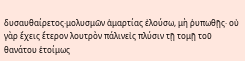δυσαυθαίρετος·μολυσμῶν ἁμαρτίας ἐλούσω, μὴ ῥυπωθῇς· οὐ γὰρ ἔχεις ἕτερον λουτρὸν πάλινεἰς πλύσιν τῇ τομῇ τοῦ θανάτου ἑτοίμως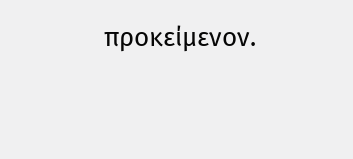προκείμενον.